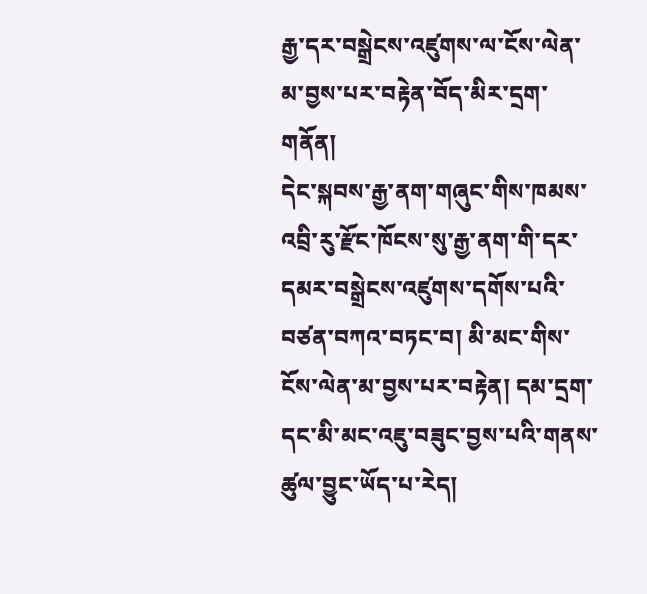རྒྱ་དར་བསྒྲེངས་འཛུགས་ལ་ངོས་ལེན་མ་བྱས་པར་བརྟེན་བོད་མིར་དྲག་གནོན།
དེང་སྐབས་རྒྱ་ནག་གཞུང་གིས་ཁམས་འབྲི་རུ་རྫོང་ཁོངས་སུ་རྒྱ་ནག་གི་དར་དམར་བསྒྲེངས་འཛུགས་དགོས་པའི་བཙན་བཀའ་བཏང་བ། མི་མང་གིས་ངོས་ལེན་མ་བྱས་པར་བརྟེན། དམ་དྲག་དང་མི་མང་འཇུ་བཟུང་བྱས་པའི་གནས་ཚུལ་བྱུང་ཡོད་པ་རེད།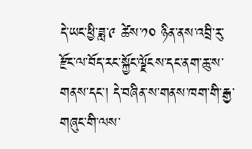དེ་ཡང་ཕྱི་ཟླ་༩ ཚེས་༡༠ ཉིན་ནས་འབྲི་རུ་རྫོང་ལ་བོད་རང་སྐྱོང་ལྗོངས་དང་ནག་ཆུ་ས་གནས་དང་། དེ་བཞིན་ས་གནས་ཁག་གི་རྒྱ་གཞུང་གི་ལས་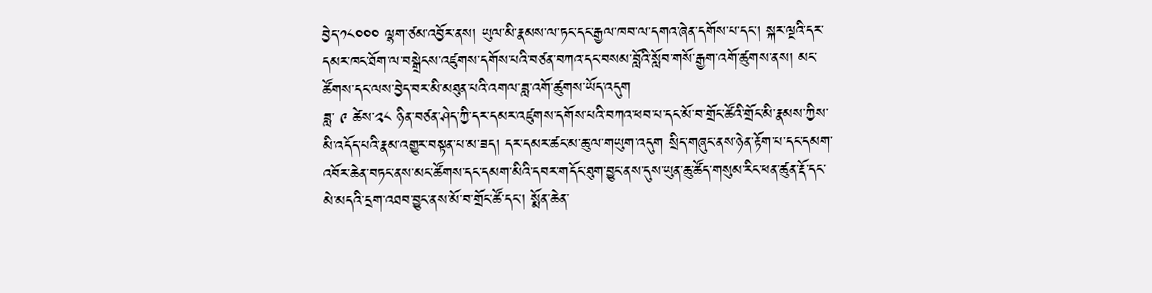བྱེད་༡༨༠༠༠ ལྷག་ཙམ་འབྱོར་ནས། ཡུལ་མི་རྣམས་ལ་ཏང་དང་རྒྱལ་ཁབ་ལ་དགའ་ཞེན་དགོས་པ་དང་། སྐར་ལྔའི་དར་དམར་ཁང་ཐོག་ལ་བསྒྲེངས་འཛུགས་དགོས་པའི་བཙན་བཀའ་དང་བསམ་བློའི་སློབ་གསོ་རྒྱག་འགོ་ཚུགས་ནས། མང་ཚོགས་དང་ལས་བྱེད་བར་མི་མཐུན་པའི་འགལ་ཟླ་འགོ་ཚུགས་ཡོད་འདུག
ཟླ་ ༩ ཚེས་༢༨ ཉིན་བཙན་ཤེད་ཀྱི་དར་དམར་འཛུགས་དགོས་པའི་བཀའ་ཕབ་པ་དང་མོ་བ་གྲོང་ཚོའི་གྲོང་མི་རྣམས་ཀྱིས་མི་འདོད་པའི་རྣམ་འགྱུར་བསྟན་པ་མ་ཟད། དར་དམར་ཚང་མ་ཆུ་ལ་གཡུག་འདུག སྲིད་གཞུང་ནས་ཉེན་རྟོག་པ་དང་དམག་འབོར་ཆེན་བཏང་ནས་མང་ཚོགས་དང་དམག་མིའི་དབར་གདོང་ཐུག་བྱུང་ནས་དུས་ཡུན་ཆུ་ཚོད་གསུམ་རིང་ཕན་ཚུན་རྡོ་དང་མེ་མདའི་དྲག་འཐབ་བྱུང་ནས་མོ་བ་གྲོང་ཚོ་དང་། སྨོན་ཆེན་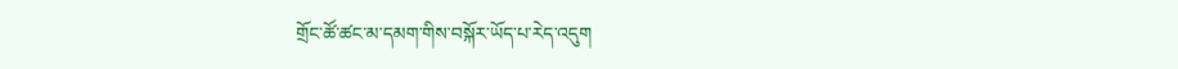གྲོང་ཚོ་ཚང་མ་དམག་གིས་བསྐོར་ཡོད་པ་རེད་འདུག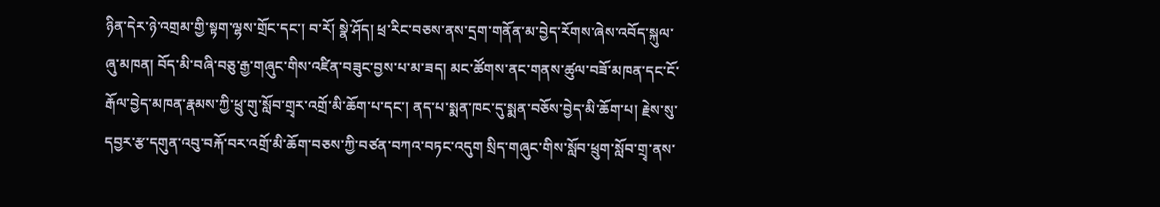ཉིན་དེར་ཉེ་འགྲམ་གྱི་སྟག་ལྷས་གྲོང་དང་། བ་རོ། སྣེ་ཤོད། ཕྲ་རིང་བཅས་ནས་དྲག་གནོན་མ་བྱེད་རོགས་ཞེས་འབོད་སྐུལ་ཞུ་མཁན། བོད་མི་བཞི་བཅུ་རྒྱ་གཞུང་གིས་འཛིན་བཟུང་བྱས་པ་མ་ཟད། མང་ཚོགས་ནང་གནས་ཚུལ་བཟོ་མཁན་དང་ངོ་རྒོལ་བྱེད་མཁན་རྣམས་ཀྱི་ཕྲུ་གུ་སློབ་གྲྭར་འགྲོ་མི་ཆོག་པ་དང་། ནད་པ་སྨན་ཁང་དུ་སྨན་བཅོས་བྱེད་མི་ཆོག་པ། རྗེས་སུ་དབྱར་རྩ་དགུན་འབུ་བརྐོ་བར་འགྲོ་མི་ཆོག་བཅས་ཀྱི་བཙན་བཀའ་བཏང་འདུག སྲིད་གཞུང་གིས་སློབ་ཕྲུག་སློབ་གྲྭ་ནས་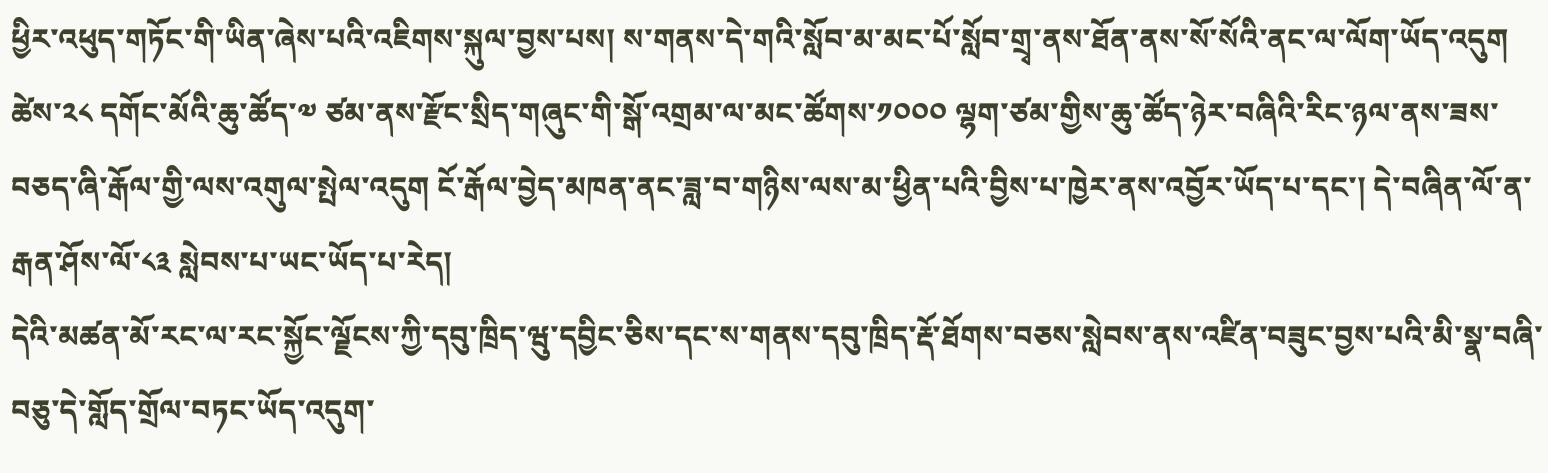ཕྱིར་འཕུད་གཏོང་གི་ཡིན་ཞེས་པའི་འཇིགས་སྐུལ་བྱས་པས། ས་གནས་དེ་གའི་སློབ་མ་མང་པོ་སློབ་གྲྭ་ནས་ཐོན་ནས་སོ་སོའི་ནང་ལ་ལོག་ཡོད་འདུག
ཚེས་༢༨ དགོང་མོའི་ཆུ་ཚོད་༧ ཙམ་ནས་རྫོང་སྲིད་གཞུང་གི་སྒོ་འགྲམ་ལ་མང་ཚོགས་༡༠༠༠ ལྷག་ཙམ་གྱིས་ཆུ་ཚོད་ཉེར་བཞིའི་རིང་ཉལ་ནས་ཟས་བཅད་ཞི་རྒོལ་གྱི་ལས་འགུལ་སྤེལ་འདུག ངོ་རྒོལ་བྱེད་མཁན་ནང་ཟླ་བ་གཉིས་ལས་མ་ཕྱིན་པའི་བྱིས་པ་ཁྱེར་ནས་འབྱོར་ཡོད་པ་དང་། དེ་བཞིན་ལོ་ན་རྒན་ཤོས་ལོ་༨༣ སླེབས་པ་ཡང་ཡོད་པ་རེད།
དེའི་མཚན་མོ་རང་ལ་རང་སྐྱོང་ལྗོངས་ཀྱི་དབུ་ཁྲིད་ཝུ་དབྱིང་ཅིས་དང་ས་གནས་དབུ་ཁྲིད་རྡོ་ཐོགས་བཅས་སླེབས་ནས་འཛིན་བཟུང་བྱས་པའི་མི་སྣ་བཞི་བཅུ་དེ་གློད་གྲོལ་བཏང་ཡོད་འདུག་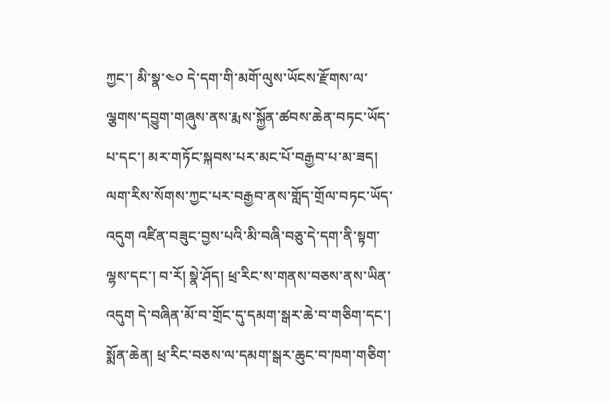ཀྱང་། མི་སྣ་༤༠ དེ་དག་གི་མགོ་ལུས་ཡོངས་རྫོགས་ལ་ལྕགས་དབྱུག་གཞུས་ནས་རྨས་སྐྱོན་ཚབས་ཆེན་བཏང་ཡོད་པ་དང་། མར་གཏོང་སྐབས་པར་མང་པོ་བརྒྱབ་པ་མ་ཟད། ལག་རིས་སོགས་ཀྱང་པར་བརྒྱབ་ནས་གློད་གྲོལ་བཏང་ཡོད་འདུག འཛིན་བཟུང་བྱས་པའི་མི་བཞི་བཅུ་དེ་དག་ནི་སྟག་ལྷས་དང་། བ་རོ། སྣེ་ཤོད། ཕྲ་རིང་ས་གནས་བཅས་ནས་ཡིན་འདུག དེ་བཞིན་མོ་བ་གྲོང་དུ་དམག་སྒར་ཆེ་བ་གཅིག་དང་། སྨོན་ཆེན། ཕྲ་རིང་བཅས་ལ་དམག་སྒར་ཆུང་བ་ཁག་གཅིག་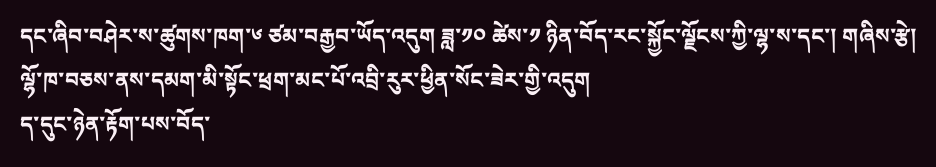དང་ཞིབ་བཤེར་ས་ཚུགས་ཁག་༦ ཙམ་བརྒྱབ་ཡོད་འདུག ཟླ་༡༠ ཚེས་༡ ཉིན་བོད་རང་སྐྱོང་ལྗོངས་ཀྱི་ལྷ་ས་དང་། གཞིས་རྩེ། ལྷོ་ཁ་བཅས་ནས་དམག་མི་སྟོང་ཕྲག་མང་པོ་འབྲི་རུར་ཕྱིན་སོང་ཟེར་གྱི་འདུག
ད་དུང་ཉེན་རྟོག་པས་བོད་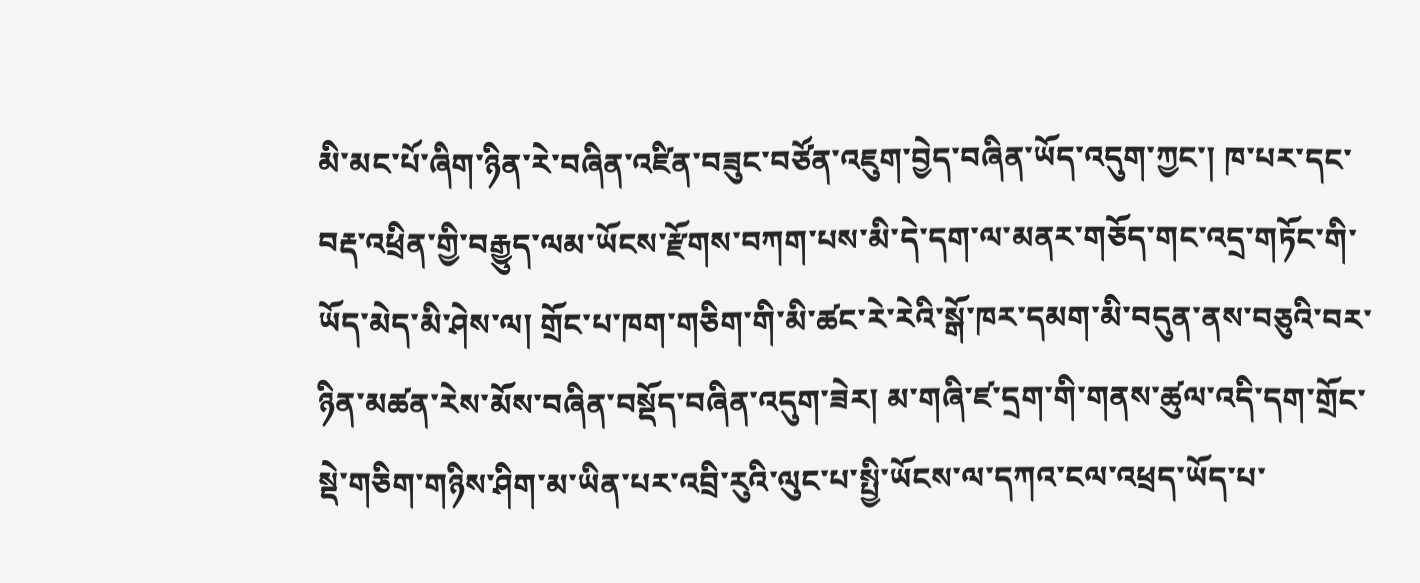མི་མང་པོ་ཞིག་ཉིན་རེ་བཞིན་འཛིན་བཟུང་བཙོན་འཇུག་བྱེད་བཞིན་ཡོད་འདུག་ཀྱང་། ཁ་པར་དང་བརྡ་འཕྲིན་གྱི་བརྒྱུད་ལམ་ཡོངས་རྫོགས་བཀག་པས་མི་དེ་དག་ལ་མནར་གཅོད་གང་འདྲ་གཏོང་གི་ཡོད་མེད་མི་ཤེས་ལ། གྲོང་པ་ཁག་གཅིག་གི་མི་ཚང་རེ་རེའི་སྒོ་ཁར་དམག་མི་བདུན་ནས་བཅུའི་བར་ཉིན་མཚན་རེས་མོས་བཞིན་བསྡོད་བཞིན་འདུག་ཟེར། མ་གཞི་ཛ་དྲག་གི་གནས་ཚུལ་འདི་དག་གྲོང་སྡེ་གཅིག་གཉིས་ཤིག་མ་ཡིན་པར་འབྲི་རུའི་ལུང་པ་སྤྱི་ཡོངས་ལ་དཀའ་ངལ་འཕྲད་ཡོད་པ་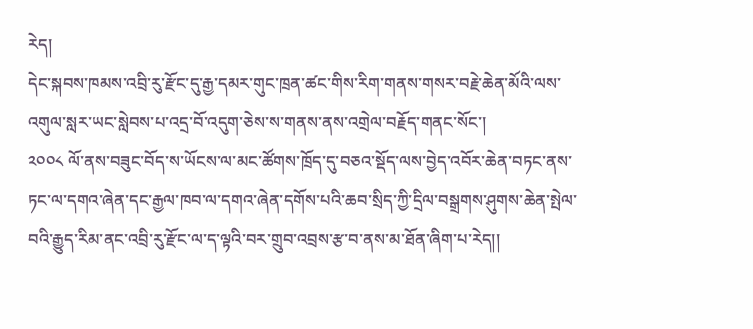རེད།
དེང་སྐབས་ཁམས་འབྲི་རུ་རྫོང་དུ་རྒྱ་དམར་གུང་ཁྲན་ཚང་གིས་རིག་གནས་གསར་བརྗེ་ཆེན་མོའི་ལས་འགུལ་སླར་ཡང་སླེབས་པ་འདྲ་བོ་འདུག་ཅེས་ས་གནས་ནས་འགྲེལ་བརྗོད་གནང་སོང་།
༢༠༠༨ ལོ་ནས་བཟུང་བོད་ས་ཡོངས་ལ་མང་ཚོགས་ཁྲོད་དུ་བཅའ་སྡོད་ལས་བྱེད་འབོར་ཆེན་བཏང་ནས་ཏང་ལ་དགའ་ཞེན་དང་རྒྱལ་ཁབ་ལ་དགའ་ཞེན་དགོས་པའི་ཆབ་སྲིད་ཀྱི་དྲིལ་བསྒྲགས་ཤུགས་ཆེན་སྤེལ་བའི་རྒྱུད་རིམ་ནང་འབྲི་རུ་རྫོང་ལ་ད་ལྟའི་བར་གྲུབ་འབྲས་རྩ་བ་ནས་མ་ཐོན་ཞིག་པ་རེད།།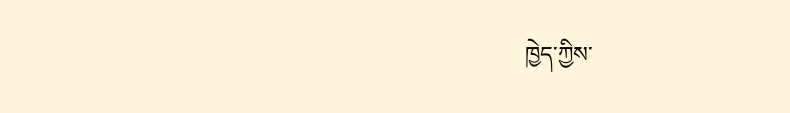ཁྱེད་ཀྱིས་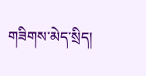གཟིགས་མེད་སྲིད།